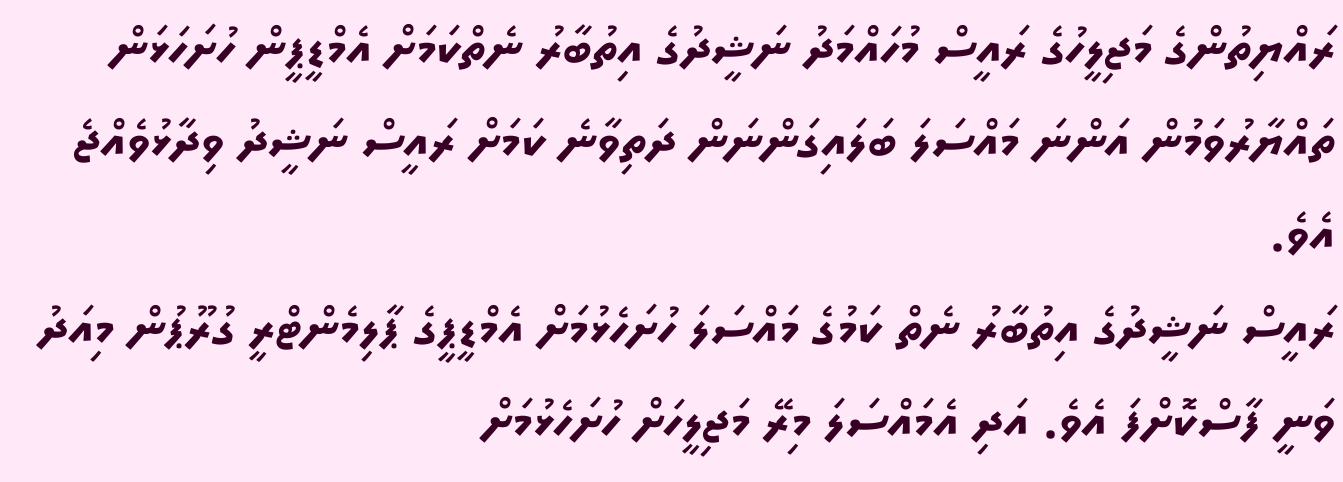ރައްޔިތުންގެ މަޖިލީހުގެ ރައީސް މުހައްމަދު ނަޝީދުގެ އިތުބާރު ނެތްކަމަށް އެމްޑީޕީން ހުށަހަޅަން ތައްޔާރުވަމުން އަންނަ މައްސަލަ ބަލައިގަންނަން ދަތިވާނެ ކަމަށް ރައީސް ނަޝީދު ވިދާޅުވެއްޖެ އެވެ.
ރައީސް ނަޝީދުގެ އިތުބާރު ނެތް ކަމުގެ މައްސަލަ ހުށަހެޅުމަށް އެމްޑީޕީގެ ޕާލިމެންޓްރީ ގުރޫޕުން މިއަދު ވަނީ ފާސްކޮށްފަ އެވެ. އަދި އެމައްސަލަ މިރޭ މަޖިލީހަށް ހުށަހެޅުމަށް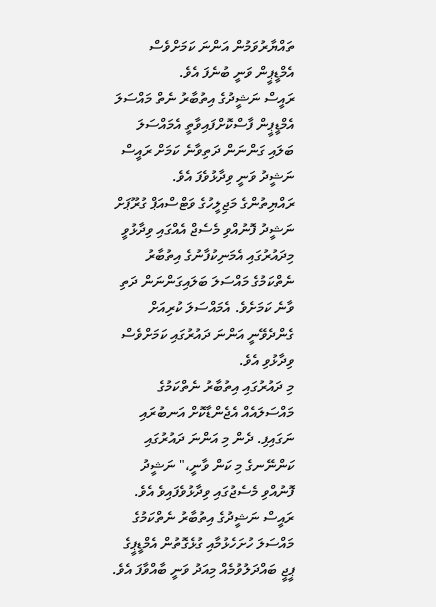ތައްޔާރުވަމުން އަންނަ ކަމަށްވެސް އެމްޑީޕީން ވަނީ ބުނެފަ އެވެ.
ރައީސް ނަޝީދުގެ އިތުބާރު ނެތް މައްސަލަ އެމްޑީޕީން ފާސްކޮށްފައިވާތީ އެމައްސަލަ ބަލައި ގަންނަން ދަތިވާނެ ކަމަށް ރައީސް ނަޝީދު ވަނީ ވިދާޅުވެފަ އެވެ.
ރައްޔިތުންގެ މަޖިލީހުގެ ވަޓްސްއަޕް ގުރޫޕަށް ނަޝީދު ފޮނުއްވި މެސެޖް އެއްގައި ވިދާޅުވީ މިދައުރުގައި އެމަނިކުފާނުގެ އިތުބާރު ނެތްކަމުގެ މައްސަލަ ބަލައިގަންނަން ދަތި ވާނެ ކަމަށެވެ. އެމައްސަލަ ކުރިއަށް ގެންދެވޭނީ އަންނަ ދައުރުގައި ކަމަށްވެސް ވިދާޅުވި އެވެ.
މި ދައުރުގައި އިތުބާރު ނެތްކަމުގެ މައްސަލައެއް އެޖެންޑާކޮށް އަނބުރައި ނަގައިފި. ދެން މި އަންނަ ދައުރުގައި ކަންނޭނގެ މި ކަން ވާނީ،" ނަޝީދު ފޮނުއްވި މެސެޖުގައި ވިދާޅުވެފައިވެ އެވެ.
ރައީސް ނަޝީދުގެ އިތުބާރު ނެތްކަމުގެ މައްސަލަ ހުށަހެޅުމާއި ގުޅެގޮތުން އެމްޑީޕީގެ ޕީޖީ ބައްދަލުވުމެއް މިއަދު ވަނީ ބާއްވާފަ އެވެ.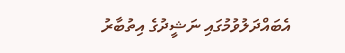އެބައްދަލުވުމުގައި ނަޝީދުގެ އިތުބާރު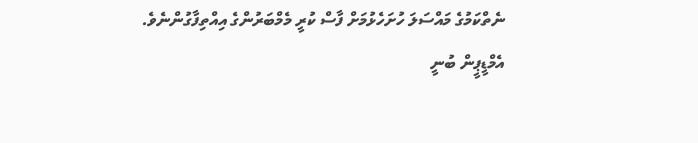ނެތްކަމުގެ މައްސަލަ ހުށަހެޅުމަށް ފާސް ކުރީ މެމްބަރުންގެ އިއްތިފާގުންނެވެ.
އެމްޑީޕީން ބުނީ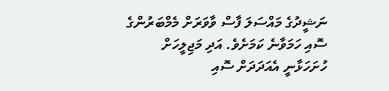ނަޝީދުގެ މައްސަލަ ފާސް ވާވަރަށް މެމްބަރުންގެ ސޮއި ހަމަވާނެ ކަމަށެވެ. އަދި މަޖިލީހަށް ހުށަހަޅާނީ އެއަދަދަށް ސޮއި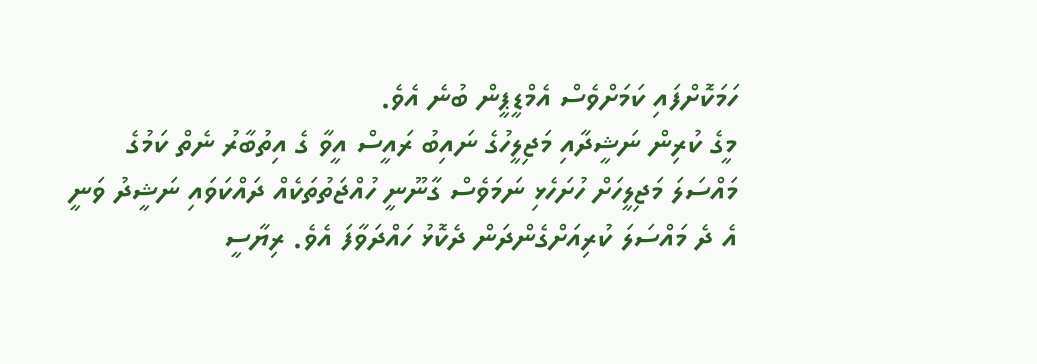ހަމަކޮށްފައި ކަމަށްވެސް އެމްޑީޕީން ބުނެ އެވެ.
މީގެ ކުރިން ނަޝީދާއި މަޖިލީހުގެ ނައިބު ރައީސް އީވާ ގެ އިތުބާރު ނެތް ކަމުގެ މައްސަލަ މަޖިލީހަށް ހުށަހެޅި ނަމަވެސް ގާނޫނީ ހުއްޖަތުތަކެއް ދައްކަވައި ނަޝީދު ވަނީ އެ ދެ މައްސަލަ ކުރިއަށްގެންދަން ދެކޮޅު ހައްދަވާފަ އެވެ. ރިޔާސީ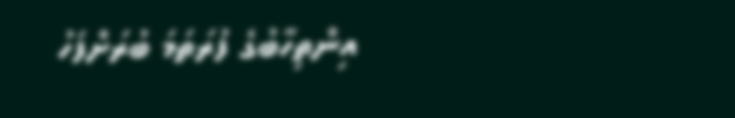އިންތިހާބުގެ ފުރަތަމަ ބުރަށްފަހު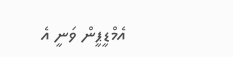އެމްޑީޕީން ވަނީ އެ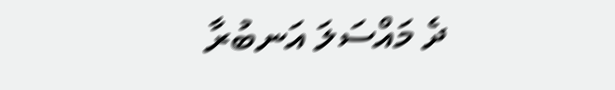ދެ މައްސަލަ އަނބުރާ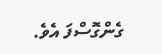ގެންގޮސްފަ އެވެ.